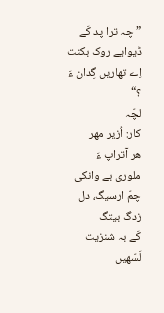” چہ ترا پد کَے ڈیوایے روک بکنت اِے تھاریں گِدان ءَ ؟“
لچّہ
کار: اُزیر مھر
ھر آتراپ ءَ
ملوری بے وانکی
چمّ ارسیگ، دل
زدگ بیتگ
کَے بہ شنزیت لَسّھیں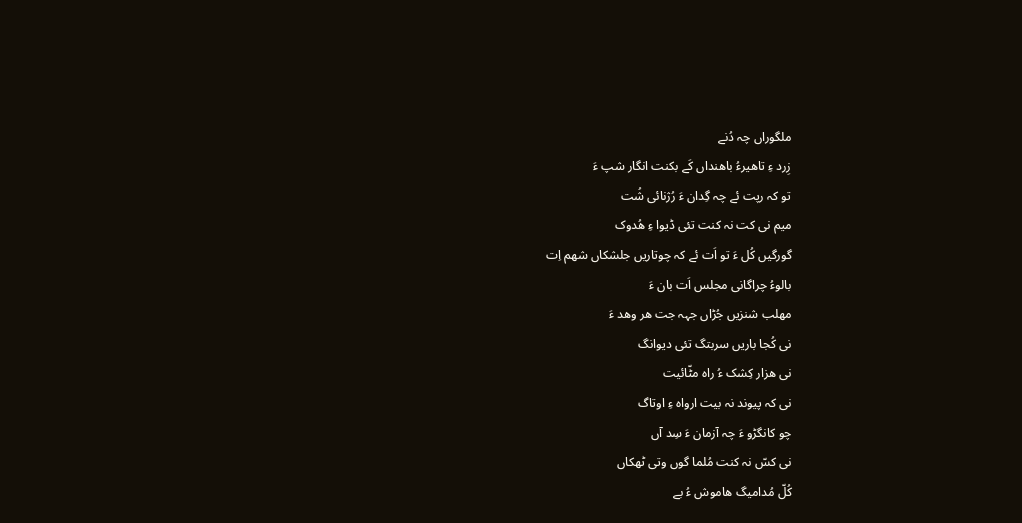ملگوراں چہ دُنے
زِرد ءِ تاھیرءُ باھنداں کَے بکنت انگار شپ ءَ
تو کہ رپت ئے چہ گِدان ءَ رُژنائی شُت
میم نی کت نہ کنت تئی ڈیوا ءِ ھُدوک
گورگیں کُل ءَ تو اَت ئے کہ چوتاریں جلشکاں شھم اِت
بالوءُ چراگانی مجلس اَت بان ءَ
مھلب شنزیں جُڑاں جہہ جت ھر وھد ءَ
نی کُجا باریں سربتگ تئی دیوانگ
نی ھزار کِشک ءُ راہ مٹّائیت
نی کہ پیوند نہ بیت ارواہ ءِ اوتاگ
چو کانگڑو ءَ چہ آزمان ءَ سِد آں
نی کسّ نہ کنت مُلما گوں وتی ٹھکاں
کُلّ مُدامیگ ھاموش ءُ بے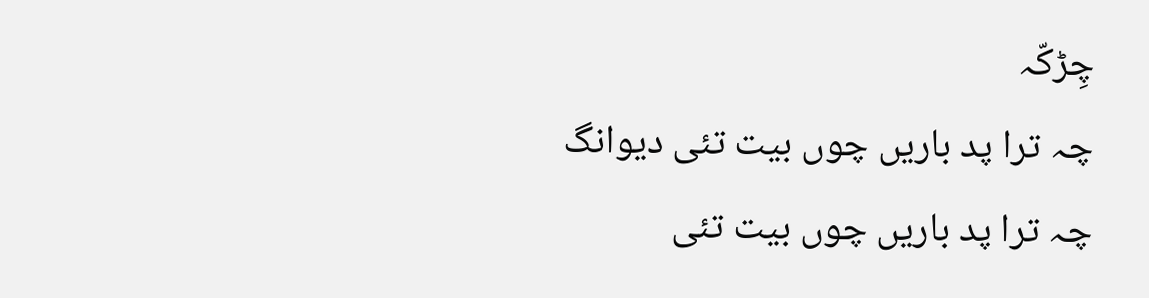چِڑکّہ
چہ ترا پد باریں چوں بیت تئی دیوانگ
چہ ترا پد باریں چوں بیت تئی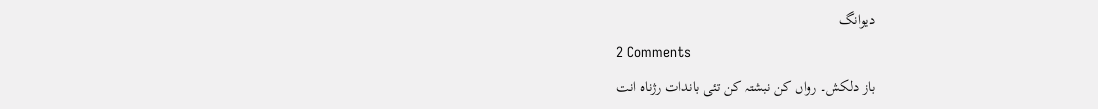دیوانگ
2 Comments
باز دلکش۔ رواں کن نبشتہ کن تئی باندات رژناہ انت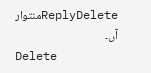ReplyDeleteمنتوار آں۔
Delete